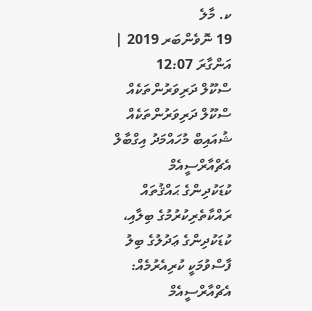ކ. މާލެ
19 ނޮވެންބަރ 2019 | އަންގާރަ 12:07
ސްކޫލް ދަރިވަރުންތަކެއް
ސްކޫލް ދަރިވަރުންތަކެއް
ޝުއައިބް މުހައްމަދު އިގްބާލް
އެޗްއާރްސީއެމް
ކުޑަކުދިންގެ ޙައްޤުތައް ރައްކާތެރިކުރުމުގެ ބިލާއި، ކުޑަކުދިންގެ ޢަދުލުގެ ބިލު ފާސްވުމަކީ ކުރިއެރުމެއް: އެޗްއާރްސީއެމް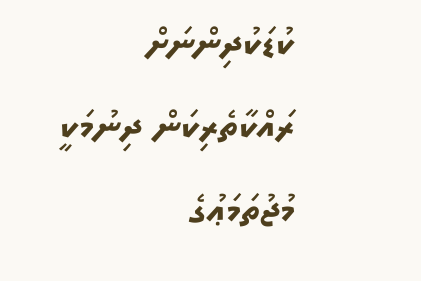ކުޑަކުދިންނަށް ރައްކާތެރިކަން ދިނުމަކީ މުޖުތަމަޢުގެ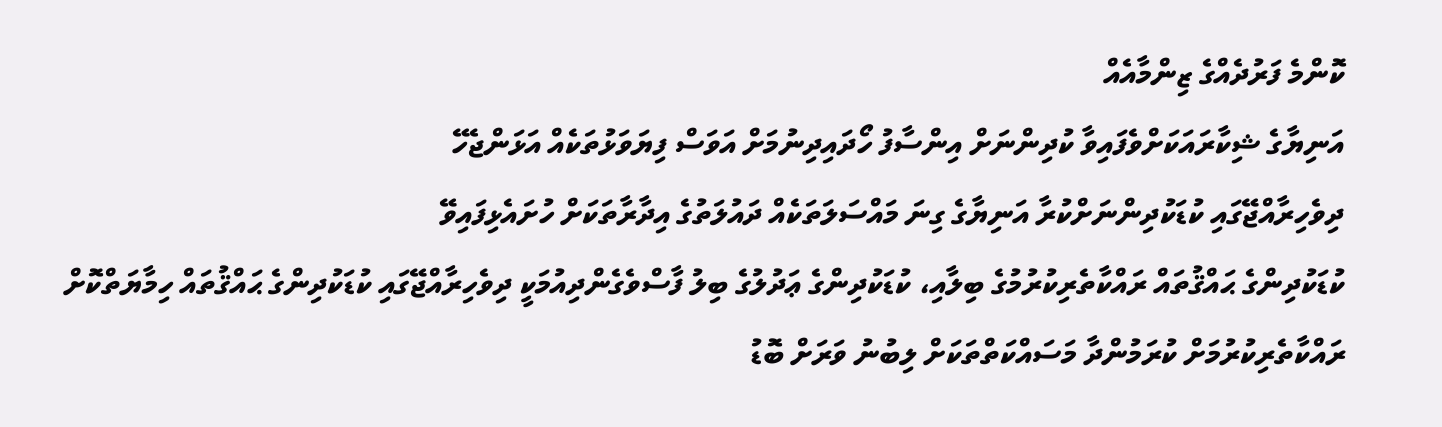ކޮންމެ ފަރުދެއްގެ ޒިންމާއެއް
އަނިޔާގެ ޝިކާރައަކަށްވެފައިވާ ކުދިންނަށް އިންސާފު ހޯދައިދިނުމަށް އަވަސް ފިޔަވަޅުތަކެއް އަޅަންޖެހޭ
ދިވެހިރާއްޖޭގައި ކުޑަކުދިންނަށްކުރާ އަނިޔާގެ ގިނަ މައްސަލަތަކެއް ދައުލަތުގެ އިދާރާތަކަށް ހުށައެޅިފައިވޭ
ކުޑަކުދިންގެ ޙައްޤުތައް ރައްކާތެރިކުރުމުގެ ބިލާއި، ކުޑަކުދިންގެ ޢަދުލުގެ ބިލު ފާސްވެގެންދިއުމަކީ ދިވެހިރާއްޖޭގައި ކުޑަކުދިންގެ ޙައްޤުތައް ހިމާޔަތްކޮށް ރައްކާތެރިކުރުމަށް ކުރަމުންދާ މަސައްކަތްތަކަށް ލިބުނު ވަރަށް ބޮޑު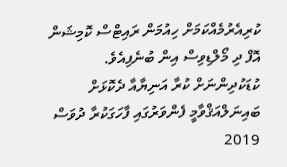ކުރިއެރުމެއްކަމަށް ހިއުމަން ރައިޓްސް ކޮމިޝަން އޮފް ދި މޯލްޑިވިސް އިން ބުނެފިއެވެ.
ކުޑަކުދިންނަށް ކުރާ އަނިޔާއާ ދެކޮޅަށް ބައިނަލްއަޤްވާމީ ފެންވަރުގައި ފާހަގަކުރާ ދުވަސް 2019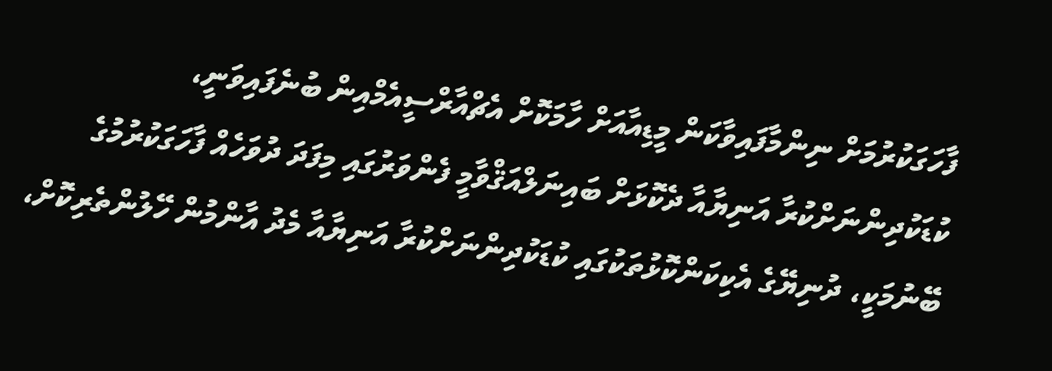ފާހަގަކުރުމަށް ނިންމާފައިވާކަން މީޑިއާއަށް ހާމަކޮށް އެޗްއާރްސީއެމްއިން ބުނެފައިވަނީ، ކުޑަކުދިންނަށްކުރާ އަނިޔާއާ ދެކޮޅަށް ބައިނަލްއަޤްވާމީ ފެންވަރުގައި މިފަދަ ދުވަހެއް ފާހަގަކުރުމުގެ ބޭނުމަކީ، ދުނިޔޭގެ އެކިކަންކޮޅުތަކުގައި ކުޑަކުދިންނަށްކުރާ އަނިޔާއާ މެދު އާންމުން ހޭލުންތެރިކޮށް،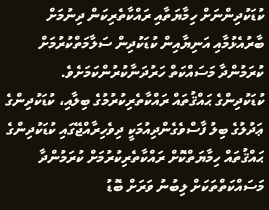ކުޑަކުދިންނަށް ހިމާޔަތާއި ރައްކާތެރިކަން ދިނުމަށް ބާރުއެޅުމާއި އަނިޔާއިން ކުޑަކުދިން ސަލާމަތްކުރުމަށް ކުރަމުންދާ މަސައްކަތް ހަރުދަނާކުރުންކަމަށެވެ.
ކުޑަކުދިންގެ ޙައްޤުތައް ރައްކާތެރިކުރުމުގެ ބިލާއި، ކުޑަކުދިންގެ ޢަދުލުގެ ބިލު ފާސްވެގެންދިއުމަކީ ދިވެހިރާއްޖޭގައި ކުޑަކުދިންގެ ޙައްޤުތައް ހިމާޔަތްކޮށް ރައްކާތެރިކުރުމަށް ކުރަމުންދާ މަސައްކަތްތަކަށް ލިބުނު ވަރަށް ބޮޑު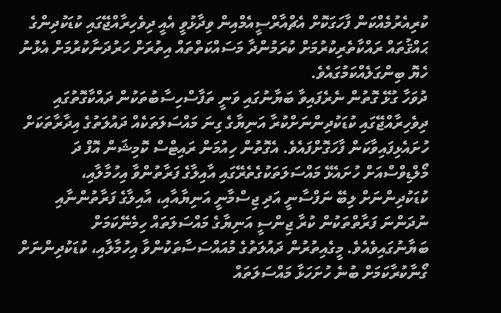ކުރިއެރުމެއްކަން ފާހަގަކޮށް އެޗްއާރްސީއެމްއިން ވިދާޅުވީ އެއީ ދިވެހިރާއްޖޭގައި ކުޑަކުދިންގެ ޙައްޤުތައް ރައްކާތެރިކުރުމަށް ކުރަމުންދާ މަސައްކަތްތައް އިތުރަށް ހަރުދަނާކުރުމަށް އެޅުނު ހެޔޮ ބިންގަލެއްކަމުގައެވެ.
ދުވަހާ ގުޅޭ ގޮތުން ނެރެފައިވާ ބަޔާނުގައި ވަނީ ތަފާސްހިސާބުތަކުން ދައްކާގޮތުގައި ދިވެހިރާއްޖޭގައި ކުޑަކުދިންނަށްކުރާ އަނިޔާގެ ގިނަ މައްސަލަތަކެއް ދައުލަތުގެ އިދާރާތަކަށް ހުށައެޅިފައިވާކަން ފާހަގޮށްފައެވެ. އެގޮތުން ހިއުމަން ރައިޓްސް ކޮމިޝަން އޮފް ދަ މޯލްޑިވްސްއަށް ހުށައެޅޭ މައްސަލަތަކުގެތެރޭގައި އާއިލާގެ ފަރާތުންވާ އިހުމާލާއި، ކުޑަކުދިންނަށް ލިބޭ ނަފްސާނީ އަދި ޖިސްމާނީ އަނިޔާއާއި، އާއިލާގެ ފަރާތުންނާއި ނުދަންނަ ފަރާތްތަކުން ކުރާ ޖިންސީ އަނިޔާގެ މައްސަލަތައް ހިމެނޭކަމަށް ބަޔާނުގައިވެއެވެ. މީގެއިތުރުން ދައުލަތުގެ މުއައްސަސާތަކުންވާ އިހުމާލާއި، ކުޑަކުދިންނަށް ގޯނާކުރާކަމަށް ބުނެ ހުށަހަޅާ މައްސަލަތައް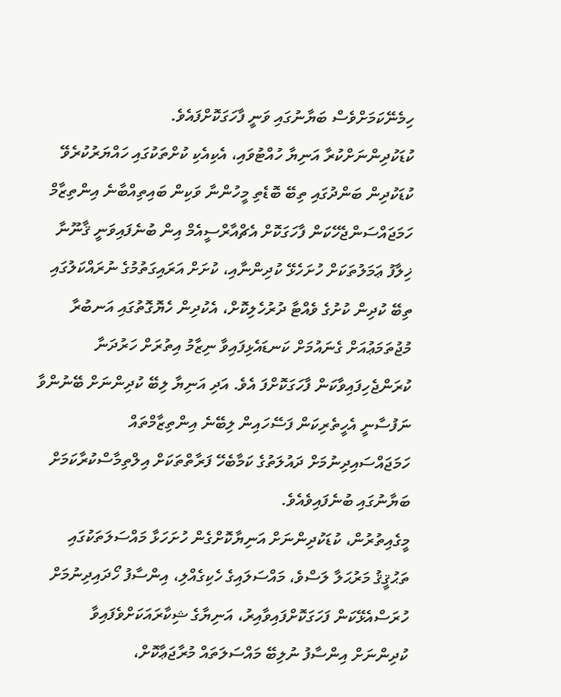ހިމެނޭކަމަށްވެސް ބަޔާނުގައި ވަނީ ފާހަގަކޮށްފައެވެ.
ކުޑަކުދިންނަށްކުރާ އަނިޔާ ހުއްޓުވައި، އެކިއެކި ކުށްތަކުގައި ހައްޔަރުކުރެވޭ ކުޑަކުދިން ބަންދުގައި ތިބޭ ބޮޑެތި މީހުންނާ ވަކިން ބައިތިއްބާނެ އިންތިޒާމް ހަމަޖައްސަންޖެހޭކަން ފާހަގަކޮށް އެޗްއާރްސީއެމް އިން ބުނެފައިވަނީ ޤާނޫނާ ޚިލާފު ޢަމަލުތަކަށް ހުށަހެޅޭ ކުދިންނާއި، ކުށަށް އަރައިގަތުމުގެ ނުރައްކަލުގައި ތިބޭ ކުދިން ކުށުގެ ވެއްޓާ ދުރުހެލިކޮށް، އެކުދިން ހެޔޮގޮތުގައި އަނބުރާ މުޖުތަމަޢުއަށް ގެނައުމަށް ކަނޑައެޅިފައިވާ ނިޒާމު އިތުރަށް ހަރުދަނާ ކުރަންޖެހިފައިވާކަން ފާހަގަކޮށްފަ އެވެ. އަދި އަނިޔާ ލިބޭ ކުދިންނަށް ބޭނުންވާ ނަފުސާނީ އެހީތެރިކަން ފަސޭހައިން ލިބޭނެ އިންތިޒާމްތައް ހަމަޖައްސައިދިނުމަށް ދައުލަތުގެ ކަމާބެހޭ ފަރާތްތަކަށް އިލްތިމާސްކުރާކަމަށް ބަޔާނުގައި ބުނެފައިވެއެވެ.
މީގެއިތުރުން، ކުޑަކުދިންނަށް އަނިޔާކޮށްގެން ހުށަހަޅާ މައްސަލަތަކުގައި ތަޙުޤީޤު މަރުޙަލާ ލަސްވެ، މައްސަލައިގެ ހެކިގެއްލި، އިންސާފު ހޯދައިދިނުމަށް ހުރަސްއެޅޭކަން ފަހަގަކޮށްފައިވާއިރު، އަނިޔާގެ ޝިކާރައަކަށްވެފައިވާ ކުދިންނަށް އިންސާފު ނުލިބޭ މައްސަލަތައް މުރާޖަޢާކޮށް،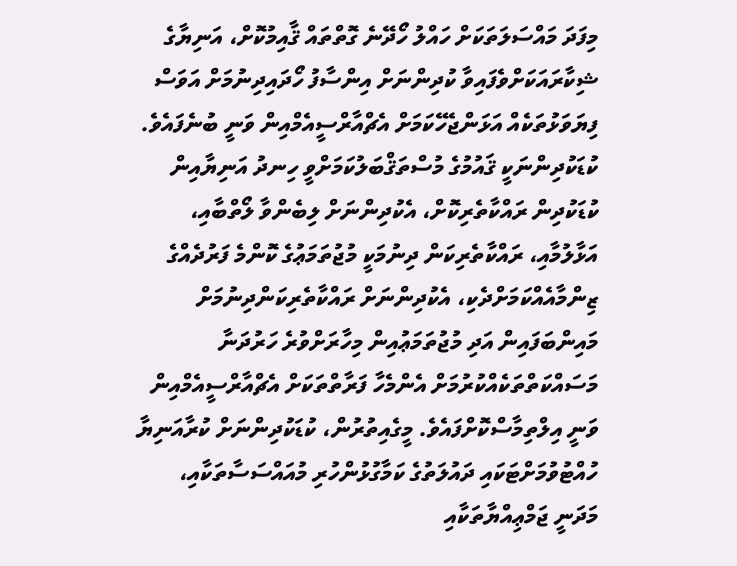މިފަދަ މައްސަލަތަކަށް ހައްލު ހޯދޭނެ ގޮތްތައް ޤާއިމުކޮށް، އަނިޔާގެ ޝިކާރައަކަށްވެފައިވާ ކުދިންނަށް އިންސާފު ހޯދައިދިނުމަށް އަވަސް ފިޔަވަޅުތަކެއް އަޅަންޖެހޭކަމަށް އެޗްއާރްސީއެމްއިން ވަނީ ބުނެފައެވެ.
ކުޑަކުދިންނަކީ ޤައުމުގެ މުސްތަޤްބަލުކަމަށްވީ ހިނދު އަނިޔާއިން ކުޑަކުދިން ރައްކާތެރިކޮށް، އެކުދިންނަށް ލިބެންވާ ލޯތްބާއި، އަޅާލުމާއި، ރައްކާތެރިކަން ދިނުމަކީ މުޖުތަމަޢުގެ ކޮންމެ ފަރުދެއްގެ ޒިންމާއެއްކަމަށްދެކި، އެކުދިންނަށް ރައްކާތެރިކަންދިނުމަށް މައިންބަފައިން އަދި މުޖުތަމަޢުއިން މިހާރަށްވުރެ ހަރުދަނާ މަސައްކަތްތަކެއްކުރުމަށް އެންމެހާ ފަރާތްތަކަށް އެޗްއާރްސީއެމްއިން ވަނީ އިލްތިމާސްކޮށްފައެވެ. މީގެއިތުރުން، ކުޑަކުދިންނަށް ކުރާއަނިޔާ ހުއްޓުވުމަށްޓަކައި ދައުލަތުގެ ކަމާގުޅުންހުރި މުއައްސަސާތަކާއި، މަދަނީ ޖަމްޢިއްޔާތަކާއި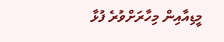މީޑިއާއިން މިހާރަށްވުރެ ފުޅާ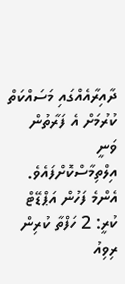ދާއިރާއެއްގައި މަސައްކަތް ކުރުމަށް އެ ފަރާތުން ވަނީ އިލްތިމާސްކޮށްފައެވެ.
އެންމެ ފަހުން އަޕްޑޭޓް ކުރީ: 2 ހަފްތާ ކުރިން
ރިވިއު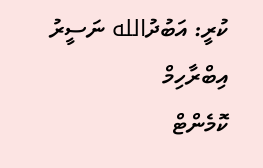ކުރީ: އަބުދުالله ނަސީރު އިބްރާހިމް
ކޮމެންޓް